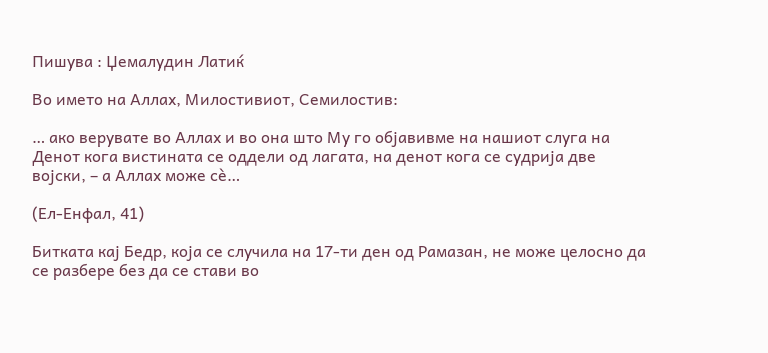Пишува : Џемалудин Латиќ

Во името на Аллах, Милостивиот, Семилостив:

… ако верувате во Аллах и во она што Му го објавивме на нашиот слуга на Денот кога вистината се оддели од лагата, на денот кога се судрија две војски, – а Аллах може сè…

(Ел-Енфал, 41)

Битката кај Бедр, која се случила на 17-ти ден од Рамазан, не може целосно да се разбере без да се стави во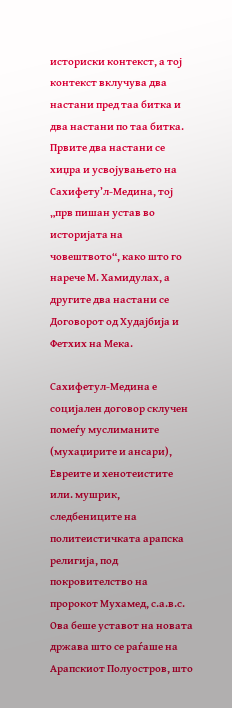историски контекст, а тој контекст вклучува два настани пред таа битка и два настани по таа битка. Првите два настани се хиџра и усвојувањето на Сахифету’л-Медина, тој „прв пишан устав во историјата на човештвото“, како што го нарече М. Хамидулах, а другите два настани се Договорот од Худајбија и Фетхих на Мека.

Сахифетул-Медина е социјален договор склучен помеѓу муслиманите (мухаџирите и ансари), Евреите и хенотеистите или. мушрик, следбениците на политеистичката арапска религија, под покровителство на пророкот Мухамед, с.а.в.с. Ова беше уставот на новата држава што се раѓаше на Арапскиот Полуостров, што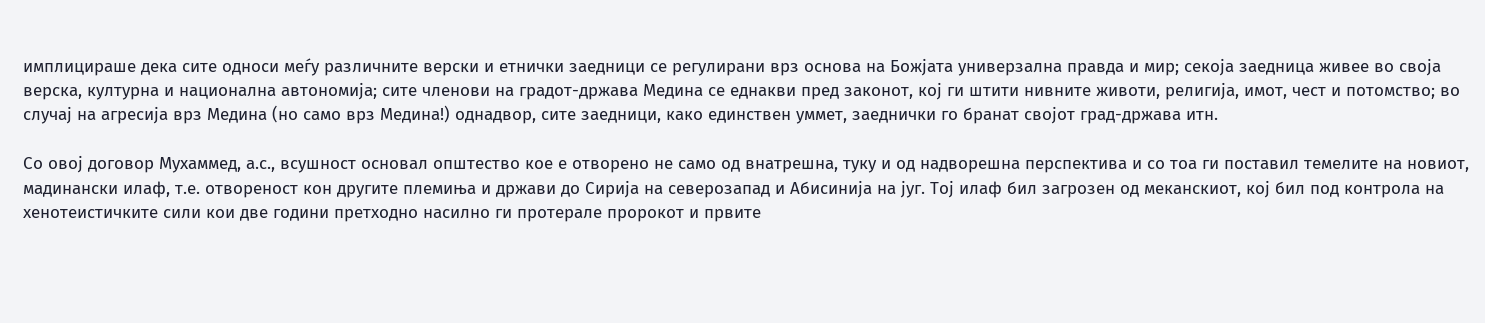имплицираше дека сите односи меѓу различните верски и етнички заедници се регулирани врз основа на Божјата универзална правда и мир; секоја заедница живее во своја верска, културна и национална автономија; сите членови на градот-држава Медина се еднакви пред законот, кој ги штити нивните животи, религија, имот, чест и потомство; во случај на агресија врз Медина (но само врз Медина!) однадвор, сите заедници, како единствен уммет, заеднички го бранат својот град-држава итн.

Со овој договор Мухаммед, а.с., всушност основал општество кое е отворено не само од внатрешна, туку и од надворешна перспектива и со тоа ги поставил темелите на новиот, мадинански илаф, т.е. отвореност кон другите племиња и држави до Сирија на северозапад и Абисинија на југ. Тој илаф бил загрозен од меканскиот, кој бил под контрола на хенотеистичките сили кои две години претходно насилно ги протерале пророкот и првите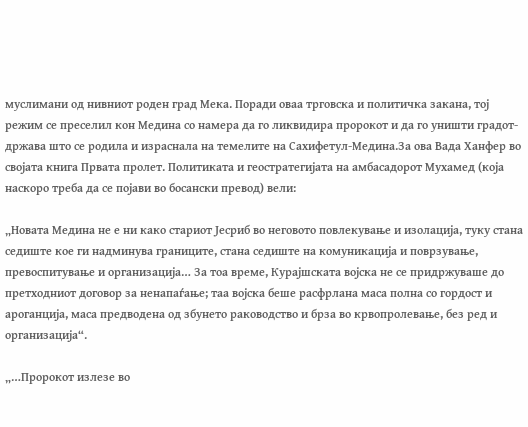муслимани од нивниот роден град Мека. Поради оваа трговска и политичка закана, тој режим се преселил кон Медина со намера да го ликвидира пророкот и да го уништи градот-држава што се родила и израснала на темелите на Сахифетул-Медина.За ова Вада Ханфер во својата книга Првата пролет. Политиката и геостратегијата на амбасадорот Мухамед (која наскоро треба да се појави во босански превод) вели:

„Новата Медина не е ни како стариот Јесриб во неговото повлекување и изолација, туку стана седиште кое ги надминува границите, стана седиште на комуникација и поврзување, превоспитување и организација… За тоа време, Курајшската војска не се придржуваше до претходниот договор за ненапаѓање; таа војска беше расфрлана маса полна со гордост и ароганција, маса предводена од збунето раководство и брза во крвопролевање, без ред и организација“.

„…Пророкот излезе во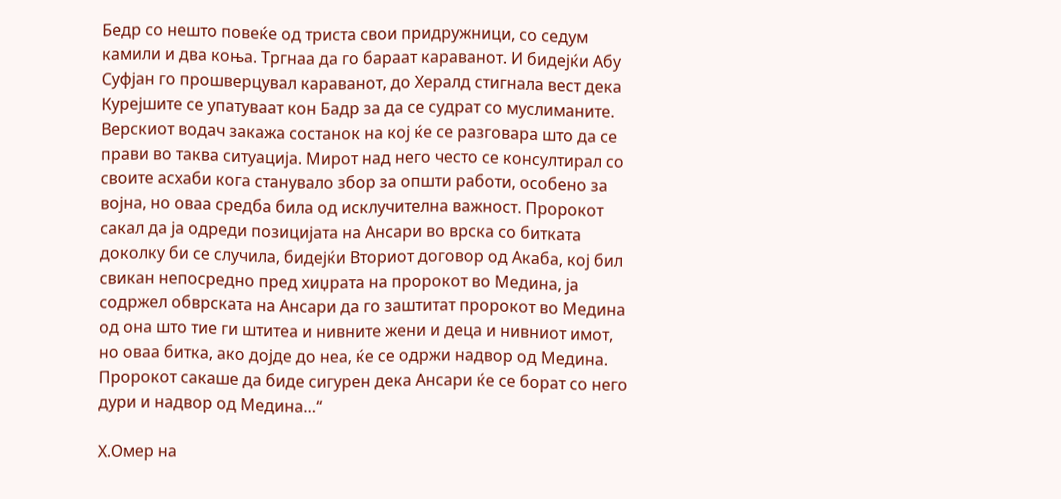Бедр со нешто повеќе од триста свои придружници, со седум камили и два коња. Тргнаа да го бараат караванот. И бидејќи Абу Суфјан го прошверцувал караванот, до Хералд стигнала вест дека Курејшите се упатуваат кон Бадр за да се судрат со муслиманите. Верскиот водач закажа состанок на кој ќе се разговара што да се прави во таква ситуација. Мирот над него често се консултирал со своите асхаби кога станувало збор за општи работи, особено за војна, но оваа средба била од исклучителна важност. Пророкот сакал да ја одреди позицијата на Ансари во врска со битката доколку би се случила, бидејќи Вториот договор од Акаба, кој бил свикан непосредно пред хиџрата на пророкот во Медина, ја содржел обврската на Ансари да го заштитат пророкот во Медина од она што тие ги штитеа и нивните жени и деца и нивниот имот, но оваа битка, ако дојде до неа, ќе се одржи надвор од Медина. Пророкот сакаше да биде сигурен дека Ансари ќе се борат со него дури и надвор од Медина…“

Х.Омер на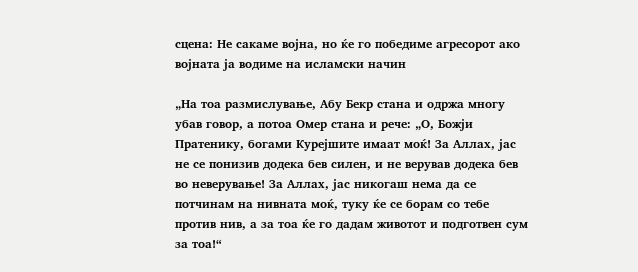сцена: Не сакаме војна, но ќе го победиме агресорот ако војната ја водиме на исламски начин

„На тоа размислување, Абу Бекр стана и одржа многу убав говор, а потоа Омер стана и рече: „О, Божји Пратенику, богами Курејшите имаат моќ! За Аллах, јас не се понизив додека бев силен, и не верував додека бев во неверување! За Аллах, јас никогаш нема да се потчинам на нивната моќ, туку ќе се борам со тебе против нив, а за тоа ќе го дадам животот и подготвен сум за тоа!“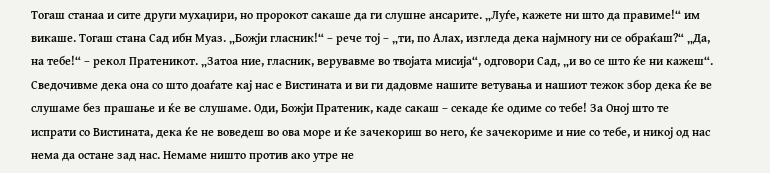Тогаш станаа и сите други мухаџири, но пророкот сакаше да ги слушне ансарите. „Луѓе, кажете ни што да правиме!“ им викаше. Тогаш стана Сад ибн Муаз. „Божји гласник!“ – рече тој – „ти, по Алах, изгледа дека најмногу ни се обраќаш?“ „Да, на тебе!“ – рекол Пратеникот. „Затоа ние, гласник, верувавме во твојата мисија“, одговори Сад, „и во се што ќе ни кажеш“. Сведочивме дека она со што доаѓате кај нас е Вистината и ви ги дадовме нашите ветувања и нашиот тежок збор дека ќе ве слушаме без прашање и ќе ве слушаме. Оди, Божји Пратеник, каде сакаш – секаде ќе одиме со тебе! За Оној што те испрати со Вистината, дека ќе не воведеш во ова море и ќе зачекориш во него, ќе зачекориме и ние со тебе, и никој од нас нема да остане зад нас. Немаме ништо против ако утре не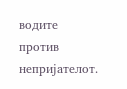водите против непријателот.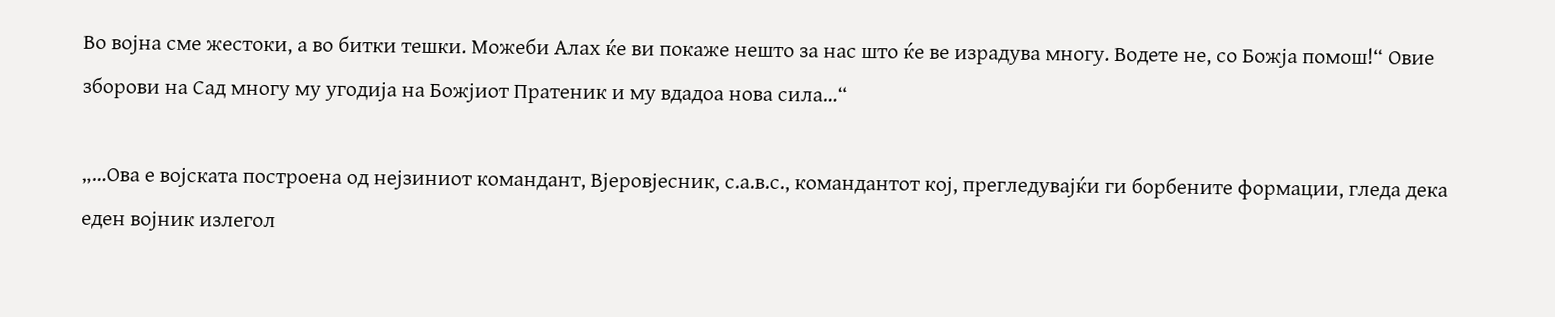Во војна сме жестоки, а во битки тешки. Можеби Алах ќе ви покаже нешто за нас што ќе ве израдува многу. Водете не, со Божја помош!“ Овие зборови на Сад многу му угодија на Божјиот Пратеник и му вдадоа нова сила…“

„…Ова е војската построена од нејзиниот командант, Вјеровјесник, с.а.в.с., командантот кој, прегледувајќи ги борбените формации, гледа дека еден војник излегол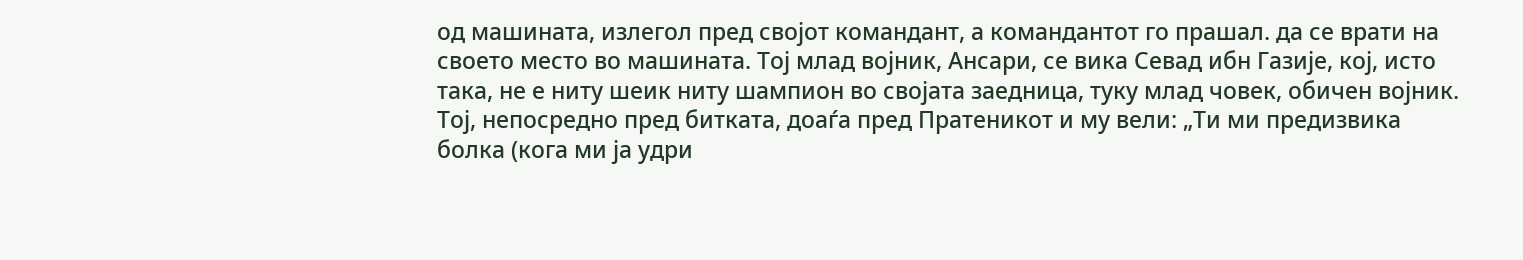од машината, излегол пред својот командант, а командантот го прашал. да се врати на своето место во машината. Тој млад војник, Ансари, се вика Севад ибн Газије, кој, исто така, не е ниту шеик ниту шампион во својата заедница, туку млад човек, обичен војник. Тој, непосредно пред битката, доаѓа пред Пратеникот и му вели: „Ти ми предизвика болка (кога ми ја удри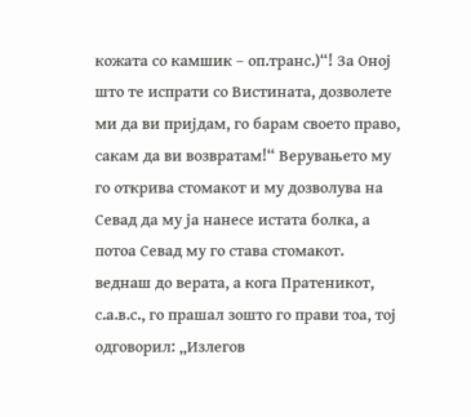кожата со камшик – оп.транс.)“! За Оној што те испрати со Вистината, дозволете ми да ви пријдам, го барам своето право, сакам да ви возвратам!“ Верувањето му го открива стомакот и му дозволува на Севад да му ја нанесе истата болка, а потоа Севад му го става стомакот. веднаш до верата, а кога Пратеникот, с.а.в.с., го прашал зошто го прави тоа, тој одговорил: „Излегов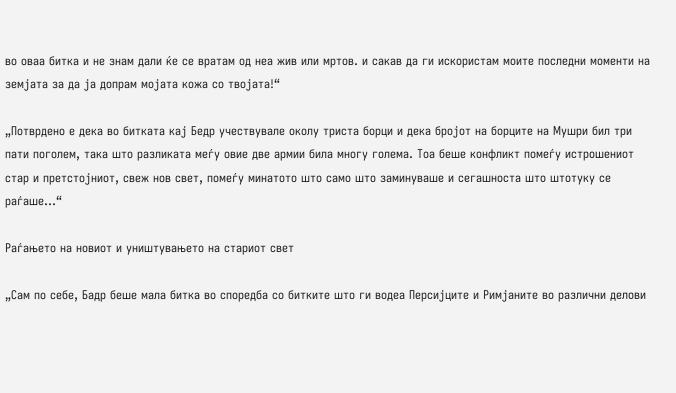во оваа битка и не знам дали ќе се вратам од неа жив или мртов. и сакав да ги искористам моите последни моменти на земјата за да ја допрам мојата кожа со твојата!“

„Потврдено е дека во битката кај Бедр учествувале околу триста борци и дека бројот на борците на Мушри бил три пати поголем, така што разликата меѓу овие две армии била многу голема. Тоа беше конфликт помеѓу истрошениот стар и претстојниот, свеж нов свет, помеѓу минатото што само што заминуваше и сегашноста што штотуку се раѓаше…“

Раѓањето на новиот и уништувањето на стариот свет

„Сам по себе, Бадр беше мала битка во споредба со битките што ги водеа Персијците и Римјаните во различни делови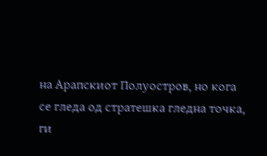на Арапскиот Полуостров, но кога се гледа од стратешка гледна точка, ги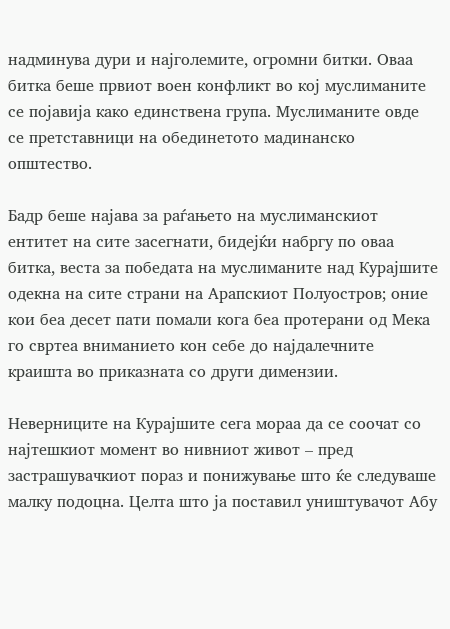надминува дури и најголемите, огромни битки. Оваа битка беше првиот воен конфликт во кој муслиманите се појавија како единствена група. Муслиманите овде се претставници на обединетото мадинанско општество.

Бадр беше најава за раѓањето на муслиманскиот ентитет на сите засегнати, бидејќи набргу по оваа битка, веста за победата на муслиманите над Курајшите одекна на сите страни на Арапскиот Полуостров; оние кои беа десет пати помали кога беа протерани од Мека го свртеа вниманието кон себе до најдалечните краишта во приказната со други димензии.

Неверниците на Курајшите сега мораа да се соочат со најтешкиот момент во нивниот живот – пред застрашувачкиот пораз и понижување што ќе следуваше малку подоцна. Целта што ја поставил уништувачот Абу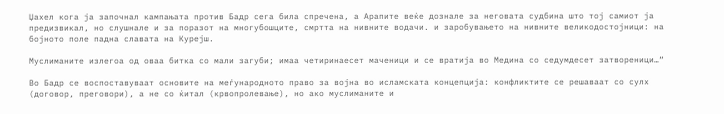Џахел кога ја започнал кампањата против Бадр сега била спречена, а Арапите веќе дознале за неговата судбина што тој самиот ја предизвикал, но слушнале и за поразот на многубошците, смртта на нивните водачи. и заробувањето на нивните великодостојници: на бојното поле падна славата на Курејш.

Муслиманите излегоа од оваа битка со мали загуби; имаа четиринаесет маченици и се вратија во Медина со седумдесет затвореници…“

Во Бадр се воспоставуваат основите на меѓународното право за војна во исламската концепција: конфликтите се решаваат со сулх (договор, преговори), а не со ќитал (крвопролевање), но ако муслиманите и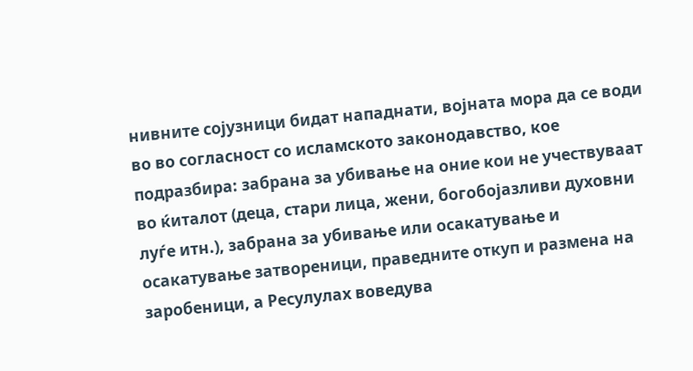нивните сојузници бидат нападнати, војната мора да се води во во согласност со исламското законодавство, кое подразбира: забрана за убивање на оние кои не учествуваат во ќиталот (деца, стари лица, жени, богобојазливи духовни луѓе итн.), забрана за убивање или осакатување и осакатување затвореници, праведните откуп и размена на заробеници, а Ресулулах воведува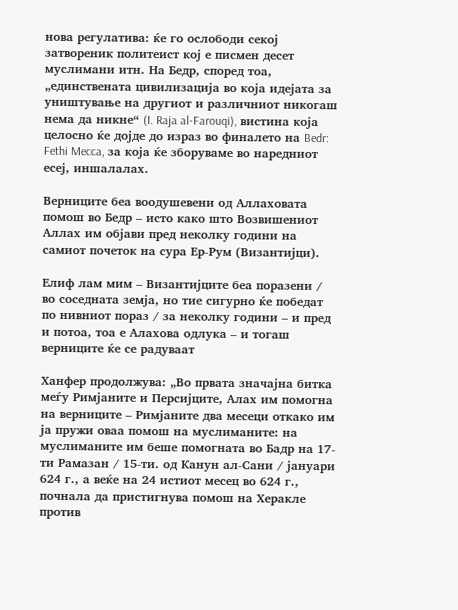нова регулатива: ќе го ослободи секој затвореник политеист кој е писмен десет муслимани итн. На Бедр, според тоа, „единствената цивилизација во која идејата за уништување на другиот и различниот никогаш нема да никне“ (I. Raja al-Farouqi), вистина која целосно ќе дојде до израз во финалето на Bedr: Fethi Mecca, за која ќе зборуваме во наредниот есеј, иншалалах.

Верниците беа воодушевени од Аллаховата помош во Бедр – исто како што Возвишениот Аллах им објави пред неколку години на самиот почеток на сура Ер-Рум (Византијци).

Елиф лам мим – Византијците беа поразени / во соседната земја, но тие сигурно ќе победат по нивниот пораз / за неколку години – и пред и потоа, тоа е Алахова одлука – и тогаш верниците ќе се радуваат

Ханфер продолжува: „Во првата значајна битка меѓу Римјаните и Персијците, Алах им помогна на верниците – Римјаните два месеци откако им ја пружи оваа помош на муслиманите: на муслиманите им беше помогната во Бадр на 17-ти Рамазан / 15-ти. од Канун ал-Сани / јануари 624 г., а веќе на 24 истиот месец во 624 г., почнала да пристигнува помош на Херакле против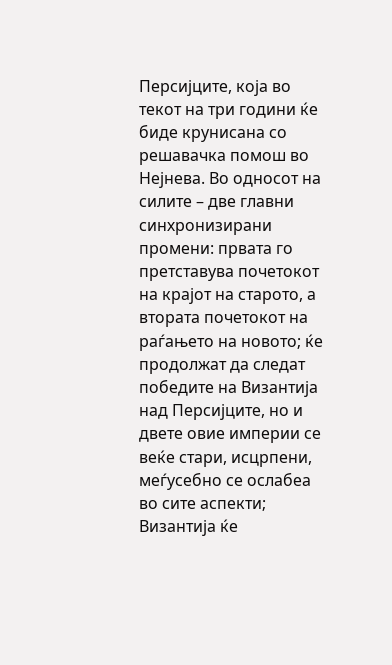Персијците, која во текот на три години ќе биде крунисана со решавачка помош во Нејнева. Во односот на силите – две главни синхронизирани промени: првата го претставува почетокот на крајот на старото, а втората почетокот на раѓањето на новото; ќе продолжат да следат победите на Византија над Персијците, но и двете овие империи се веќе стари, исцрпени, меѓусебно се ослабеа во сите аспекти; Византија ќе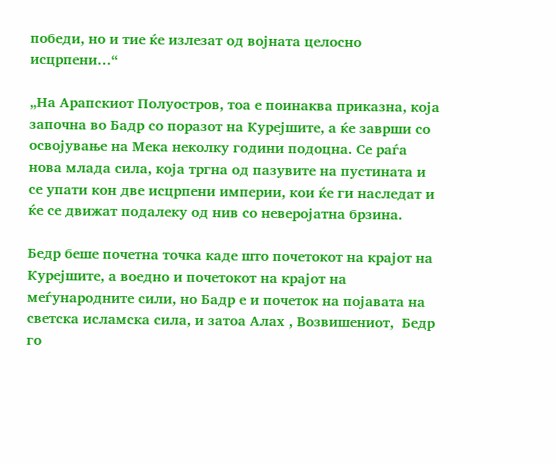победи, но и тие ќе излезат од војната целосно исцрпени…“

„На Арапскиот Полуостров, тоа е поинаква приказна, која започна во Бадр со поразот на Курејшите, а ќе заврши со освојување на Мека неколку години подоцна. Се раѓа нова млада сила, која тргна од пазувите на пустината и се упати кон две исцрпени империи, кои ќе ги наследат и ќе се движат подалеку од нив со неверојатна брзина.

Бедр беше почетна точка каде што почетокот на крајот на Курејшите, а воедно и почетокот на крајот на меѓународните сили, но Бадр е и почеток на појавата на светска исламска сила, и затоа Алах , Возвишениот,  Бедр го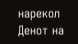нарекол Денот на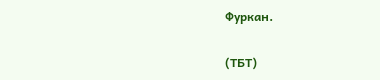Фуркан.

(ТБТ)